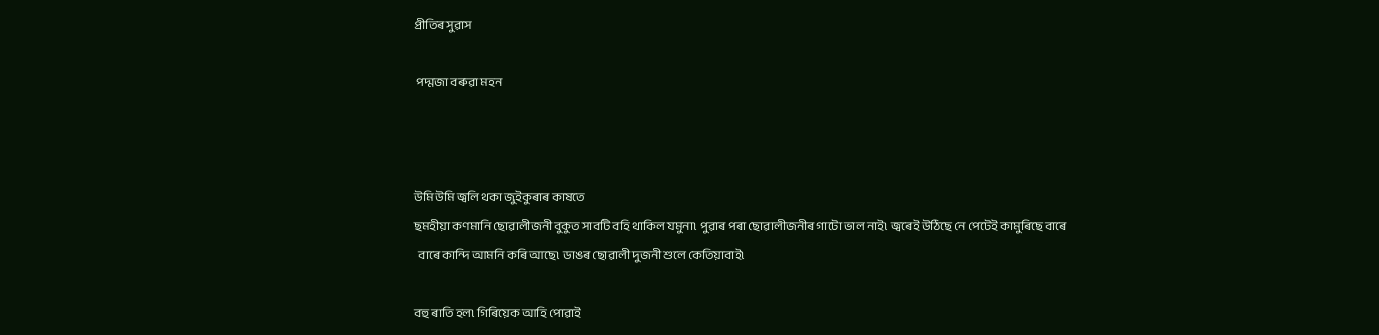প্ৰীতিৰ সুৱাস

 পদ্মজা বৰুৱা মহন



উমি উমি জ্বলি থকা জুইকুৰাৰ কাষতে
ছমহীয়া কণমানি ছোৱালীজনী বুকুত সাবটি বহি থাকিল যমুনা৷  পুৱাৰ পৰা ছোৱালীজনীৰ গাটো ভাল নাই৷  জ্বৰেই উঠিছে নে পেটেই কামুৰিছে বাৰে
  বাৰে কান্দি আমনি কৰি আছে৷  ডাঙৰ ছোৱালী দুজনী শুলে কেতিয়াবাই৷

বহু ৰাতি হল৷ গিৰিয়েক আহি পোৱাই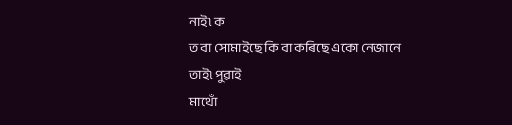নাই৷ ক
ত বা সোমাইছে কি বা কৰিছে একো নেজানে তাই৷ পুৱাই
মাথোঁ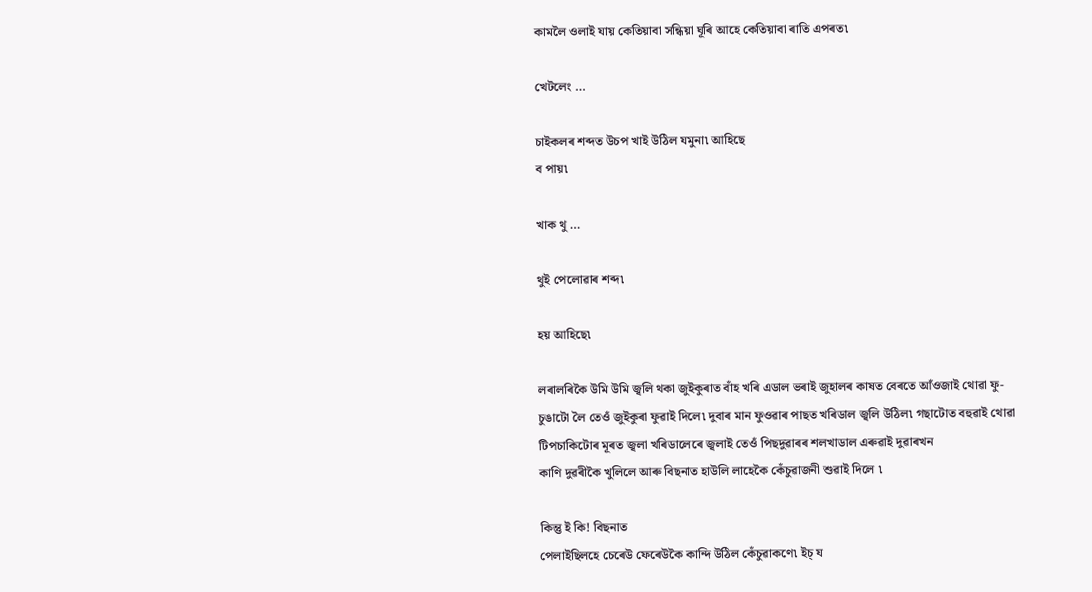কামলৈ ওলাই যায় কেতিয়াবা সন্ধিয়া ঘূৰি আহে কেতিয়াবা ৰাতি এপৰত৷

খেটলেং …

চাইকলৰ শব্দত উচপ খাই উঠিল যমুনা৷ আহিছে
ব পায়৷

খাক থু …

থুই পেলোৱাৰ শব্দ৷

হয় আহিছে৷

লৰালৰিকৈ উমি উমি জ্বলি থকা জুইকুৰাত বাঁহ খৰি এডাল ভৰাই জুহালৰ কাষত বেৰতে আঁওজাই থোৱা ফু-চুঙাটো লৈ তেওঁ জুইকুৰা ফুৱাই দিলে৷ দুবাৰ মান ফুওৱাৰ পাছত খৰিডাল জ্বলি উঠিল৷ গছাটোত বহুৱাই থোৱা
টিপচাকিটোৰ মূৰত জ্বলা খৰিডালেৰে জ্বলাই তেওঁ পিছদুৱাৰৰ শলখাডাল এৰুৱাই দুৱাৰখন
কাণি দুৱৰীকৈ খুলিলে আৰু বিছনাত হাউলি লাহেকৈ কেঁচুৱাজনী শুৱাই দিলে ৷

কিন্তু ই কি! বিছনাত
পেলাইছিলহে চেৰেউ ফেৰেউকৈ কান্দি উঠিল কেঁচুৱাকণে৷ ইচ্ য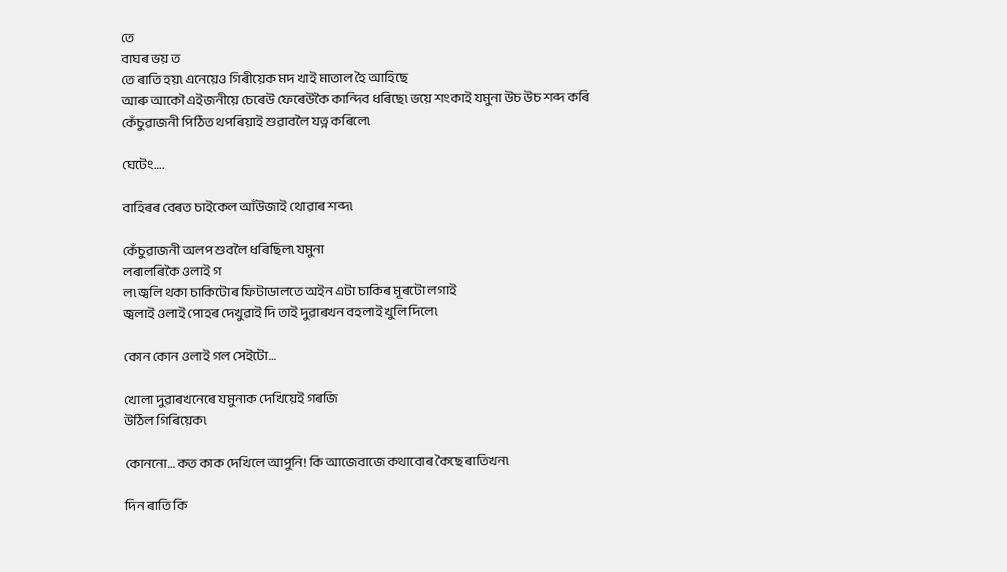তে
বাঘৰ ভয় ত
তে ৰাতি হয়৷ এনেয়েও গিৰীয়েক মদ খাই মাতাল হৈ আহিছে
আৰু আকৌ এইজনীয়ে চেৰেউ ফেৰেউকৈ কান্দিব ধৰিছে৷ ভয়ে শংকাই যমুনা উচ উচ শব্দ কৰি
কেঁচুৱাজনী পিঠিত থপৰিয়াই শুৱাবলৈ যত্ন কৰিলে৷

ঘেটেং….

বাহিৰৰ বেৰত চাইকেল আঁউজাই থোৱাৰ শব্দ৷

কেঁচুৱাজনী অলপ শুবলৈ ধৰিছিল৷ যমুনা
লৰালৰিকৈ ওলাই গ
ল৷ জ্বলি থকা চাকিটোৰ ফিটাডালতে অইন এটা চাকিৰ মূৰটো লগাই
জ্বলাই ওলাই পোহৰ দেখুৱাই দি তাই দুৱাৰখন বহলাই খুলি দিলে৷

কোন কোন ওলাই গল সেইটো…

খোলা দুৱাৰখনেৰে যমুনাক দেখিয়েই গৰজি
উঠিল গিৰিয়েক৷

কোননো… কত কাক দেখিলে আপুনি! কি আজেবাজে কথাবোৰ কৈছে ৰাতিখন৷

দিন ৰাতি কি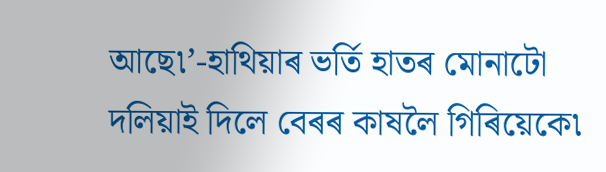আছে৷’-হাথিয়াৰ ভৰ্তি হাতৰ মোনাটো দলিয়াই দিলে বেৰৰ কাষলৈ গিৰিয়েকে৷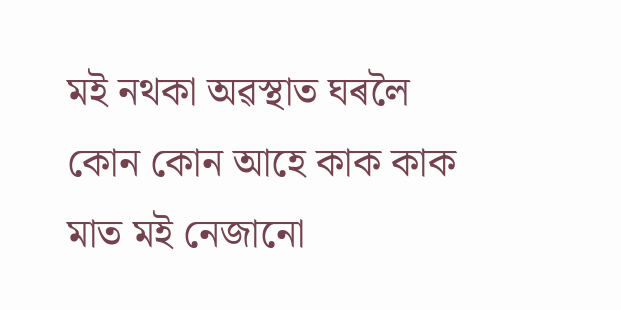মই নথকা অৱস্থাত ঘৰলৈ
কোন কোন আহে কাক কাক মাত মই নেজানো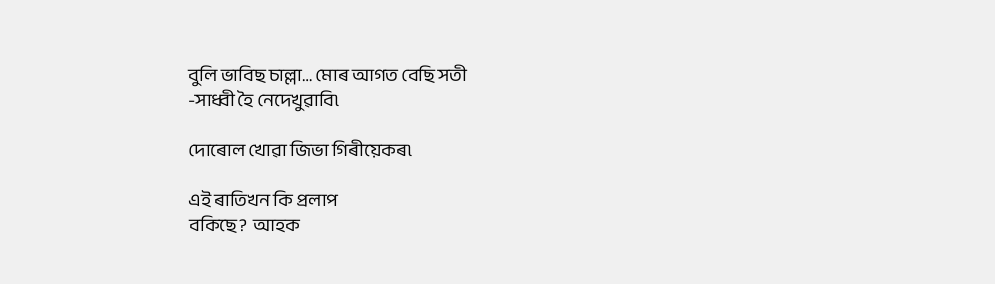বুলি ভাবিছ চাল্লা… মোৰ আগত বেছি সতী
-সাধ্বী হৈ নেদেখুৱাবি৷

দোৰোল খোৱা জিভা গিৰীয়েকৰ৷

এই ৰাতিখন কি প্ৰলাপ
বকিছে?  আহক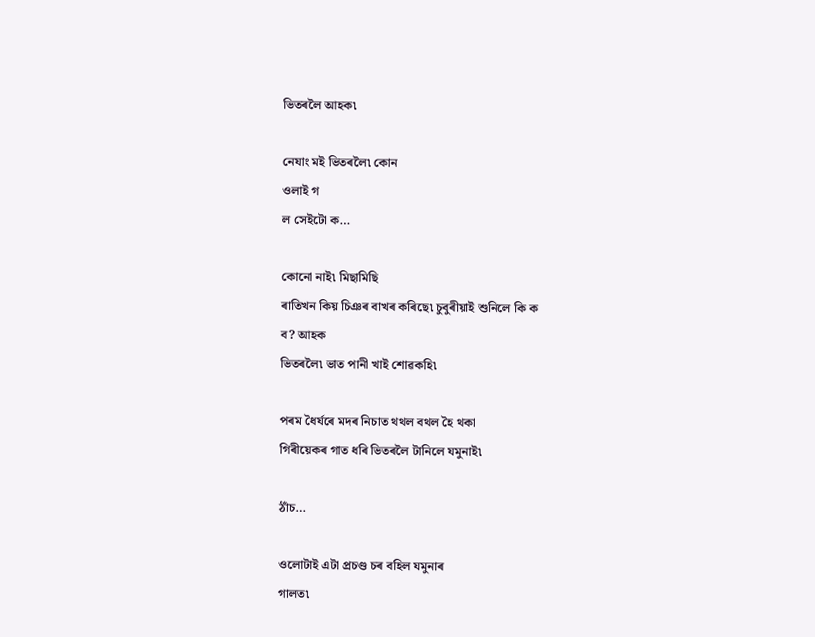ভিতৰলৈ আহক৷

নেযাং মই ভিতৰলৈ৷ কোন
ওলাই গ
ল সেইটো ক…

কোনো নাই৷ মিছামিছি
ৰাতিখন কিয় চিঞৰ বাখৰ কৰিছে৷ চুবুৰীয়াই শুনিলে কি ক
ব? আহক
ভিতৰলৈ৷ ভাত পানী খাই শোৱকহি৷

পৰম ধৈৰ্যৰে মদৰ নিচাত থথল বথল হৈ থকা
গিৰীয়েকৰ গাত ধৰি ভিতৰলৈ টানিলে যমুনাই৷

ঠাঁচ…

ওলোটাই এটা প্ৰচণ্ড চৰ বহিল যমুনাৰ
গালত৷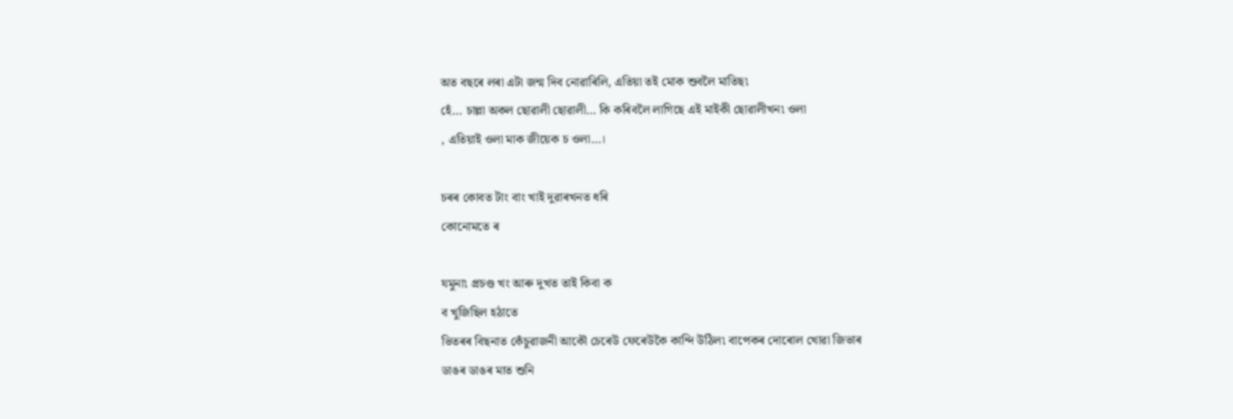অত বছৰে লৰা এটা জন্ম দিব নোৱাৰিলি, এতিয়া তই মোক শুবলৈ মাতিছ৷
হেঁ… চাল্লা অকল ছোৱালী ছোৱালী… কি কৰিবলৈ লাগিছে এই মাইকী ছোৱালীখন৷ ওলা
, এতিয়াই ওলা মাক জীয়েক চ ওলা…।

চৰৰ কোবত টাং বাং খাই দুৱাৰখনত ধৰি
কোনোমতে ৰ

যমুনা৷ প্ৰচণ্ড খং আৰু দুখত তাই কিবা ক
ব খুজিছিল হঠাতে
ভিতৰৰ বিছনাত কেঁচুৱাজনী আকৌ চেৰেউ ফেৰেউকৈ কান্দি উঠিল৷ বাপেকৰ দোৰোল খোৱা জিভাৰ
ডাঙৰ ডাঙৰ মাত শুনি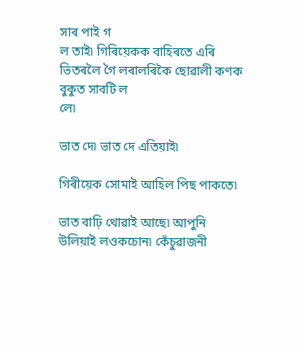সাৰ পাই গ
ল তাই৷ গিৰিয়েকক বাহিৰতে এৰি
ভিতৰলৈ গৈ লৰালৰিকৈ ছোৱালী কণক বুকুত সাবটি ল
লে৷

ভাত দে৷ ভাত দে এতিয়াই৷

গিৰীয়েক সোমাই আহিল পিছ পাকতে৷

ভাত বাঢ়ি থোৱাই আছে৷ আপুনি
উলিয়াই লওকচোন৷ কেঁচুৱাজনী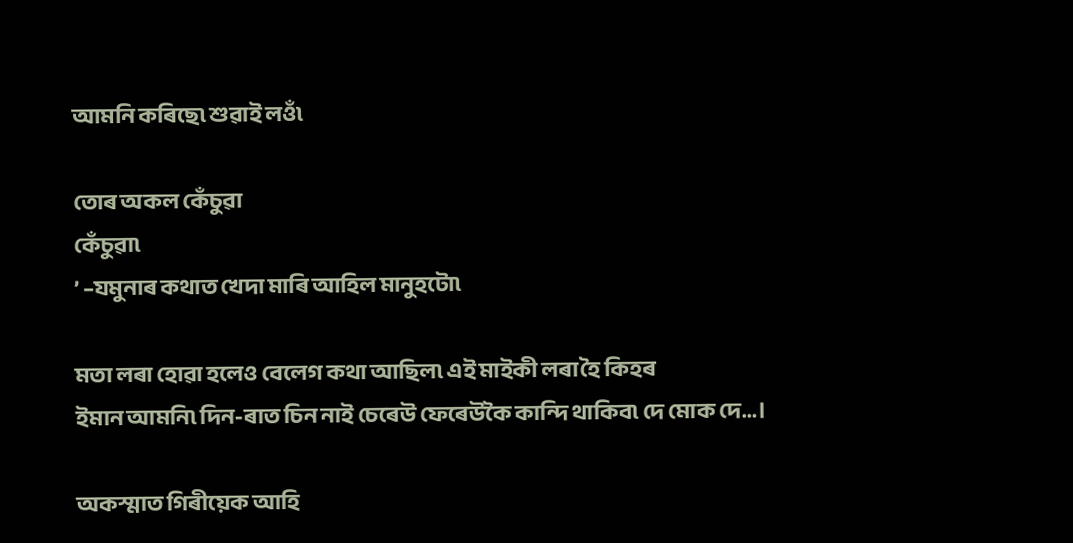আমনি কৰিছে৷ শুৱাই লওঁ৷

তোৰ অকল কেঁচুৱা
কেঁচুৱা৷
’ –যমুনাৰ কথাত খেদা মাৰি আহিল মানুহটো৷

মতা লৰা হোৱা হলেও বেলেগ কথা আছিল৷ এই মাইকী লৰা হৈ কিহৰ
ইমান আমনি৷ দিন-ৰাত চিন নাই চেৰেউ ফেৰেউকৈ কান্দি থাকিব৷ দে মোক দে…।

অকস্মাত গিৰীয়েক আহি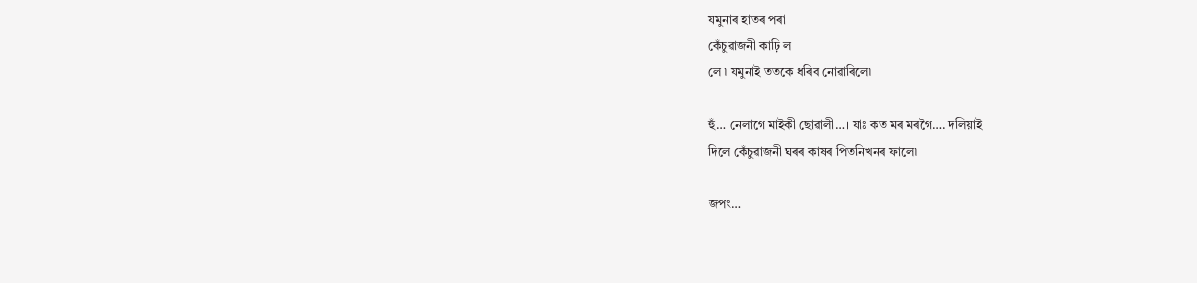যমুনাৰ হাতৰ পৰা
কেঁচুৱাজনী কাঢ়ি ল
লে ৷ যমুনাই ততকে ধৰিব নোৱাৰিলে৷

হুঁ… নেলাগে মাইকী ছোৱালী…। যাঃ কত মৰ মৰগৈ…. দলিয়াই
দিলে কেঁচুৱাজনী ঘৰৰ কাষৰ পিতনিখনৰ ফালে৷

জপং…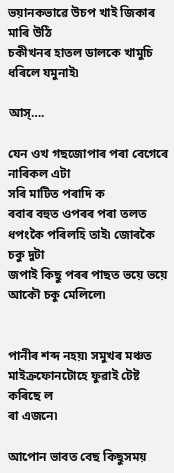ভয়ানকভাৱে উচপ খাই জিকাৰ মাৰি উঠি
চকীখনৰ হাতল ডালকে খামুচি ধৰিলে যমুনাই৷

আস্….

যেন ওখ গছজোপাৰ পৰা বেগেৰে নাৰিকল এটা
সৰি মাটিত পৰাদি ক
ৰবাৰ বহুত ওপৰৰ পৰা তলত ধপংকৈ পৰিলহি তাই৷ জোৰকৈ চকু দুটা
জপাই কিছু পৰৰ পাছত ভয়ে ভয়ে আকৌ চকু মেলিলে৷


পানীৰ শব্দ নহয়৷ সমুখৰ মঞ্চত মাইক্ৰফোনটোহে ফুৱাই টেষ্ট
কৰিছে ল
ৰা এজনে৷

আপোন ভাবত বেছ কিছুসময়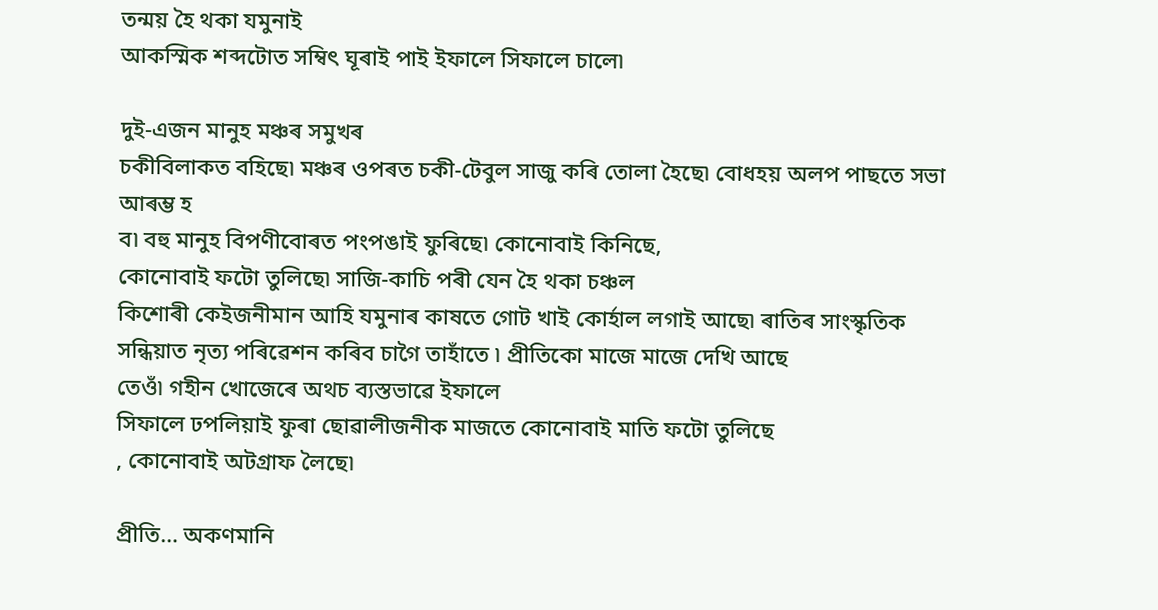তন্ময় হৈ থকা যমুনাই
আকস্মিক শব্দটোত সম্বিৎ ঘূৰাই পাই ইফালে সিফালে চালে৷

দুই-এজন মানুহ মঞ্চৰ সমুখৰ
চকীবিলাকত বহিছে৷ মঞ্চৰ ওপৰত চকী-টেবুল সাজু কৰি তোলা হৈছে৷ বোধহয় অলপ পাছতে সভা আৰম্ভ হ
ব৷ বহু মানুহ বিপণীবোৰত পংপঙাই ফুৰিছে৷ কোনোবাই কিনিছে,
কোনোবাই ফটো তুলিছে৷ সাজি-কাচি পৰী যেন হৈ থকা চঞ্চল
কিশোৰী কেইজনীমান আহি যমুনাৰ কাষতে গোট খাই কোৰ্হাল লগাই আছে৷ ৰাতিৰ সাংস্কৃতিক
সন্ধিয়াত নৃত্য পৰিৱেশন কৰিব চাগৈ তাহাঁতে ৷ প্ৰীতিকো মাজে মাজে দেখি আছে
তেওঁ৷ গহীন খোজেৰে অথচ ব্যস্তভাৱে ইফালে
সিফালে ঢপলিয়াই ফুৰা ছোৱালীজনীক মাজতে কোনোবাই মাতি ফটো তুলিছে
, কোনোবাই অটগ্ৰাফ লৈছে৷

প্ৰীতি… অকণমানি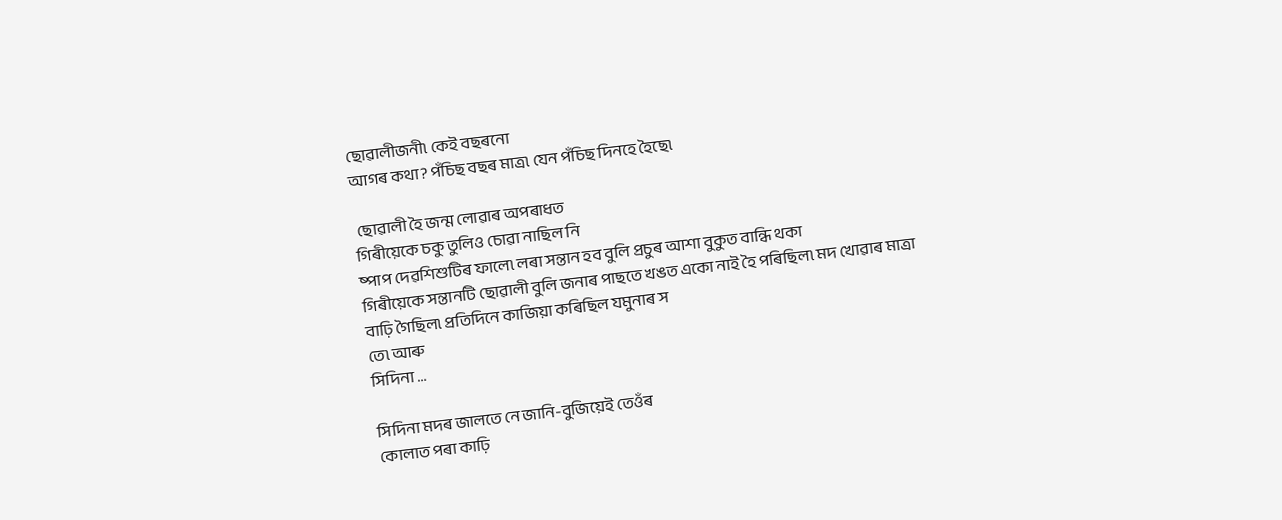ছোৱালীজনী৷ কেই বছৰনো
আগৰ কথা? পঁচিছ বছৰ মাত্ৰ৷ যেন পঁচিছ দিনহে হৈছে৷

 ছোৱালী হৈ জন্ম লোৱাৰ অপৰাধত
গিৰীয়েকে চকু তুলিও চোৱা নাছিল নি
ষ্পাপ দেৱশিশুটিৰ ফালে৷ লৰা সন্তান হব বুলি প্ৰচুৰ আশা বুকুত বান্ধি থকা
গিৰীয়েকে সন্তানটি ছোৱালী বুলি জনাৰ পাছতে খঙত একো নাই হৈ পৰিছিল৷ মদ খোৱাৰ মাত্ৰা
বাঢ়ি গৈছিল৷ প্ৰতিদিনে কাজিয়া কৰিছিল যমুনাৰ স
তে৷ আৰু
সিদিনা …

সিদিনা মদৰ জালতে নে জানি-বুজিয়েই তেওঁৰ
কোলাত পৰা কাঢ়ি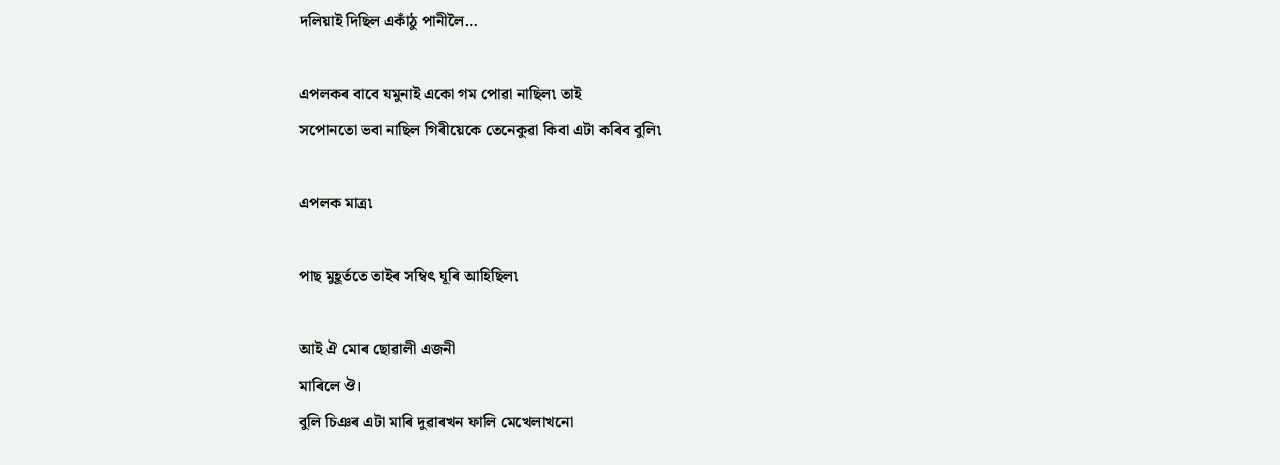দলিয়াই দিছিল একাঁঠু পানীলৈ…

এপলকৰ বাবে যমুনাই একো গম পোৱা নাছিল৷ তাই
সপোনতো ভবা নাছিল গিৰীয়েকে তেনেকুৱা কিবা এটা কৰিব বুলি৷

এপলক মাত্ৰ৷

পাছ মুহূৰ্ততে তাইৰ সম্বিৎ ঘূৰি আহিছিল৷

আই ঐ মোৰ ছোৱালী এজনী
মাৰিলে ঔ।
বুলি চিঞৰ এটা মাৰি দুৱাৰখন ফালি মেখেলাখনো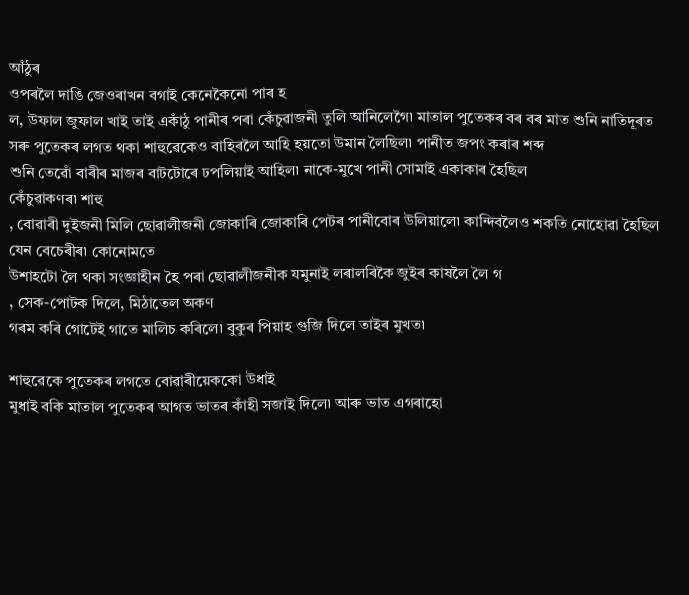আঁঠুৰ
ওপৰলৈ দাঙি জেওৰাখন বগাই কেনেকৈনো পাৰ হ
ল, উফাল জুফাল খাই তাই একাঁঠু পানীৰ পৰা কেঁচুৱাজনী তুলি আনিলেগৈ৷ মাতাল পুতেকৰ বৰ বৰ মাত শুনি নাতিদূৰত
সৰু পুতেকৰ লগত থকা শাহুৱেকেও বাহিৰলৈ আহি হয়তো উমান লৈছিল৷ পানীত জপং কৰাৰ শব্দ
শুনি তেৱোঁ বাৰীৰ মাজৰ বাটটোৰে ঢপলিয়াই আহিল৷ নাকে-মুখে পানী সোমাই একাকাৰ হৈছিল
কেঁচুৱাকণৰ৷ শাহু
, বোৱাৰী দুইজনী মিলি ছোৱালীজনী জোকাৰি জোকাৰি পেটৰ পানীবোৰ উলিয়ালে৷ কান্দিবলৈও শকতি নোহোৱা হৈছিল যেন বেচেৰীৰ৷ কোনোমতে
উশাহটো লৈ থকা সংজ্ঞাহীন হৈ পৰা ছোৱালীজনীক যমুনাই লৰালৰিকৈ জুইৰ কাষলৈ লৈ গ
, সেক-পোটক দিলে, মিঠাতেল অকণ
গৰম কৰি গোটেই গাতে মালিচ কৰিলে৷ বুকুৰ পিয়াহ গুজি দিলে তাইৰ মুখত৷

শাহুৱেকে পুতেকৰ লগতে বোৱাৰীয়েককো উধাই
মুধাই বকি মাতাল পুতেকৰ আগত ভাতৰ কাঁহী সজাই দিলে৷ আৰু ভাত এগৰাহো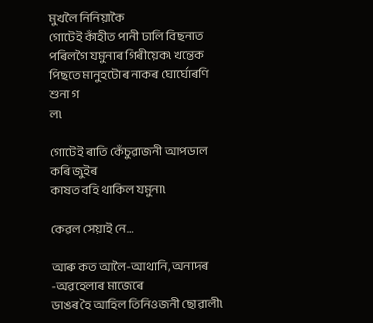মুখলৈ নিনিয়াকৈ
গোটেই কাঁহীত পানী ঢালি বিছনাত পৰিলগৈ যমুনাৰ গিৰীয়েক৷ খন্তেক পিছতে মানুহটোৰ নাকৰ ঘোৰ্ঘোৰণি
শুনা গ
ল৷

গোটেই ৰাতি কেঁচুৱাজনী আপডাল কৰি জুইৰ
কাষত বহি থাকিল যমুনা৷

কেৱল সেয়াই নে…

আৰু কত আলৈ-আথানি, অনাদৰ -অৱহেলাৰ মাজেৰে
ডাঙৰ হৈ আহিল তিনিওজনী ছোৱালী৷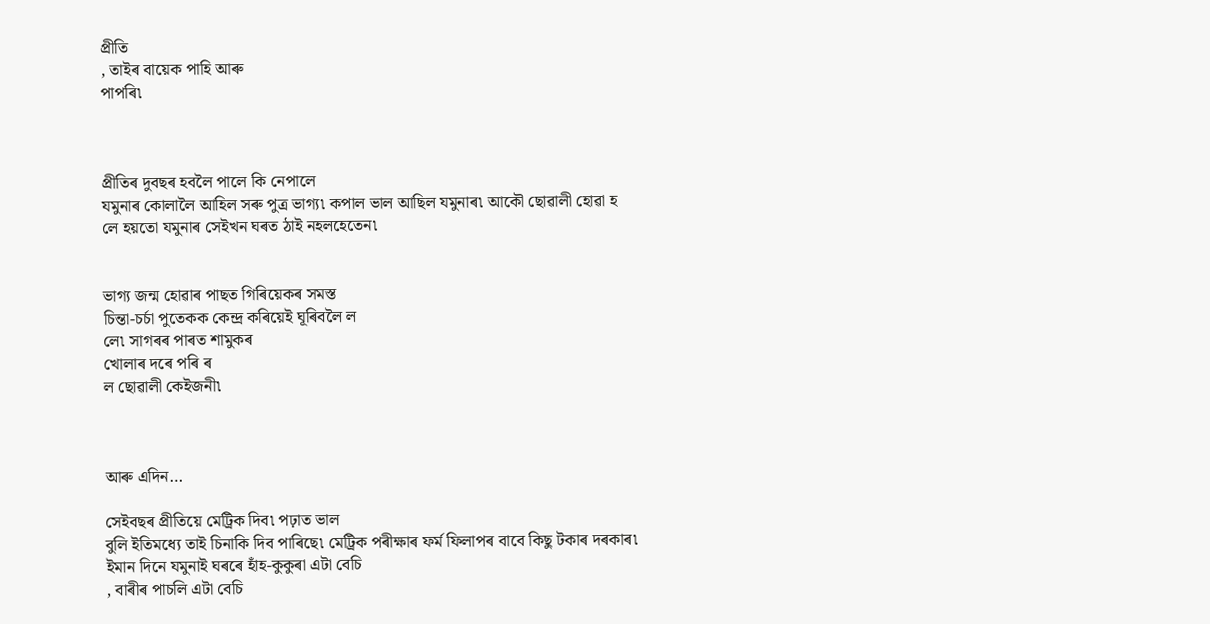প্ৰীতি
, তাইৰ বায়েক পাহি আৰু
পাপৰি৷



প্ৰীতিৰ দুবছৰ হবলৈ পালে কি নেপালে
যমুনাৰ কোলালৈ আহিল সৰু পুত্ৰ ভাগ্য৷ কপাল ভাল আছিল যমুনাৰ৷ আকৌ ছোৱালী হোৱা হ
লে হয়তো যমুনাৰ সেইখন ঘৰত ঠাই নহলহেতেন৷


ভাগ্য জন্ম হোৱাৰ পাছত গিৰিয়েকৰ সমস্ত
চিন্তা-চৰ্চা পুতেকক কেন্দ্ৰ কৰিয়েই ঘূৰিবলৈ ল
লে৷ সাগৰৰ পাৰত শামুকৰ
খোলাৰ দৰে পৰি ৰ
ল ছোৱালী কেইজনী৷



আৰু এদিন…

সেইবছৰ প্ৰীতিয়ে মেট্ৰিক দিব৷ পঢ়াত ভাল
বুলি ইতিমধ্যে তাই চিনাকি দিব পাৰিছে৷ মেট্ৰিক পৰীক্ষাৰ ফৰ্ম ফিলাপৰ বাবে কিছু টকাৰ দৰকাৰ৷
ইমান দিনে যমুনাই ঘৰৰে হাঁহ-কুকুৰা এটা বেচি
, বাৰীৰ পাচলি এটা বেচি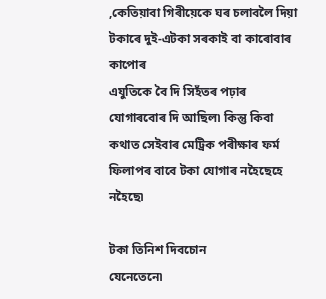,কেতিয়াবা গিৰীয়েকে ঘৰ চলাবলৈ দিয়া টকাৰে দুই-এটকা সৰকাই বা কাৰোবাৰ কাপোৰ
এযুতিকে বৈ দি সিহঁতৰ পঢ়াৰ যোগাৰবোৰ দি আছিল৷ কিন্তু কিবা কথাত সেইবাৰ মেট্ৰিক পৰীক্ষাৰ ফৰ্ম ফিলাপৰ বাবে টকা যোগাৰ নহৈছেহে নহৈছে৷

টকা তিনিশ দিবচোন
যেনেতেনে৷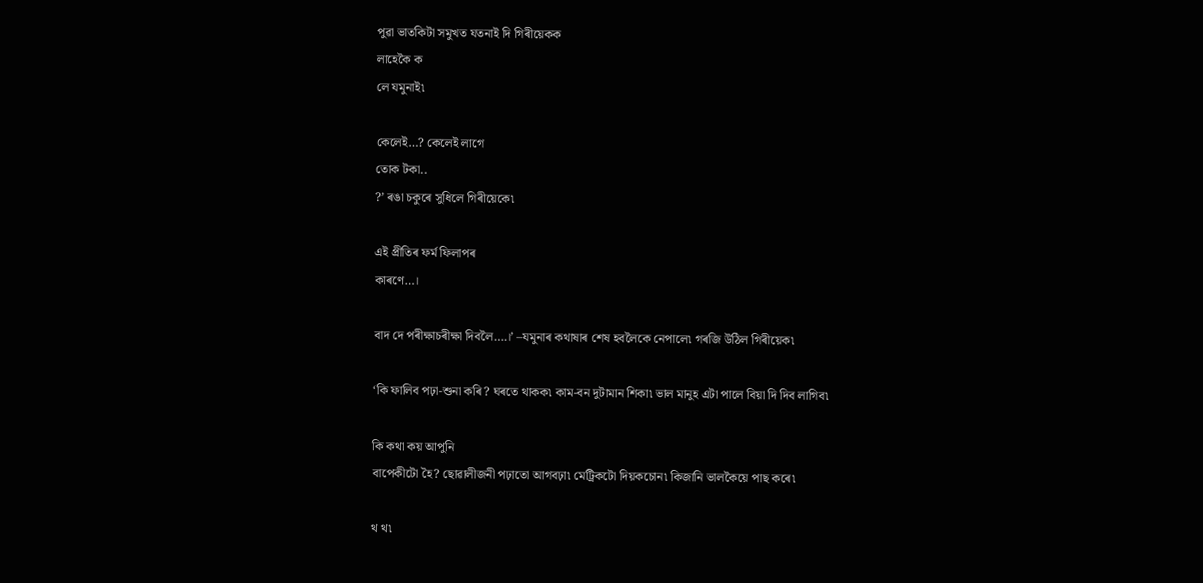পুৱা ভাতকিটা সমুখত যতনাই দি গিৰীয়েকক
লাহেকৈ ক
লে যমুনাই৷

কেলেই…? কেলেই লাগে
তোক টকা..
?’ ৰঙা চকুৰে সুধিলে গিৰীয়েকে৷

এই প্ৰীতিৰ ফৰ্ম ফিলাপৰ
কাৰণে…।

বাদ দে পৰীক্ষাচৰীক্ষা দিবলৈ….।’ –যমুনাৰ কথাষাৰ শেষ হবলৈকে নেপালে৷ গৰজি উঠিল গিৰীয়েক৷

‘কি ফালিব পঢ়া-শুনা কৰি? ঘৰতে থাকক৷ কাম-বন দুটামান শিকা৷ ভাল মানুহ এটা পালে বিয়া দি দিব লাগিব৷

কি কথা কয় আপুনি
বাপেকীটো হৈ? ছোৱালীজনী পঢ়াতো আগবঢ়া৷ মেট্ৰিকটো দিয়কচোন৷ কিজানি ভালকৈয়ে পাছ কৰে৷

থ থ৷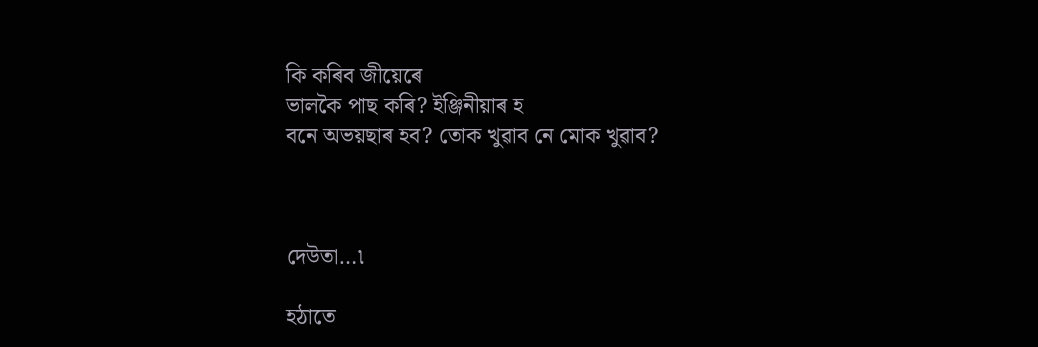কি কৰিব জীয়েৰে
ভালকৈ পাছ কৰি? ইঞ্জিনীয়াৰ হ
বনে অভয়ছাৰ হব? তোক খুৱাব নে মোক খুৱাব?



দেউতা…৷

হঠাতে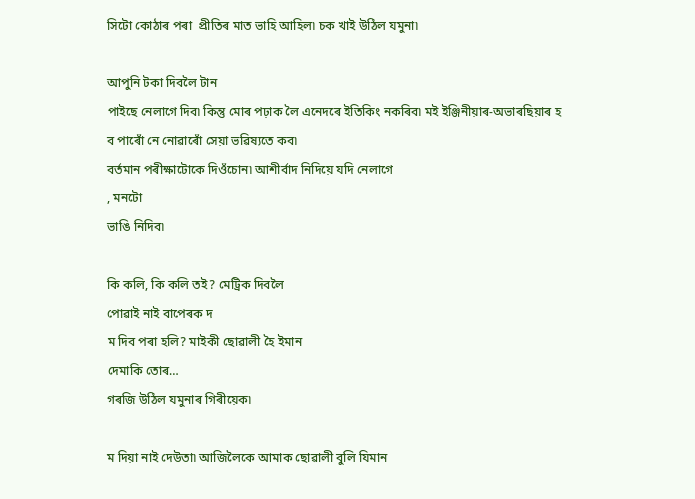সিটো কোঠাৰ পৰা  প্ৰীতিৰ মাত ভাহি আহিল৷ চক খাই উঠিল যমুনা৷

আপুনি টকা দিবলৈ টান
পাইছে নেলাগে দিব৷ কিন্তু মোৰ পঢ়াক লৈ এনেদৰে ইতিকিং নকৰিব৷ মই ইঞ্জিনীয়াৰ-অভাৰছিয়াৰ হ
ব পাৰোঁ নে নোৱাৰোঁ সেয়া ভৱিষ্যতে কব৷
বৰ্তমান পৰীক্ষাটোকে দিওঁচোন৷ আশীৰ্বাদ নিদিয়ে যদি নেলাগে
, মনটো
ভাঙি নিদিব৷

কি কলি, কি কলি তই? মেট্ৰিক দিবলৈ
পোৱাই নাই বাপেৰক দ
ম দিব পৰা হলি? মাইকী ছোৱালী হৈ ইমান
দেমাকি তোৰ…
গৰজি উঠিল যমুনাৰ গিৰীয়েক৷

ম দিয়া নাই দেউতা৷ আজিলৈকে আমাক ছোৱালী বুলি যিমান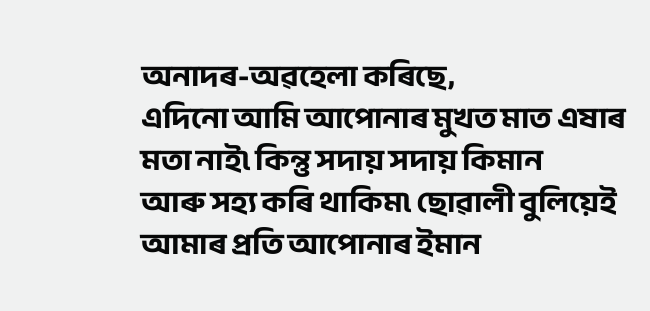অনাদৰ-অৱহেলা কৰিছে,
এদিনো আমি আপোনাৰ মুখত মাত এষাৰ মতা নাই৷ কিন্তু সদায় সদায় কিমান
আৰু সহ্য কৰি থাকিম৷ ছোৱালী বুলিয়েই আমাৰ প্ৰতি আপোনাৰ ইমান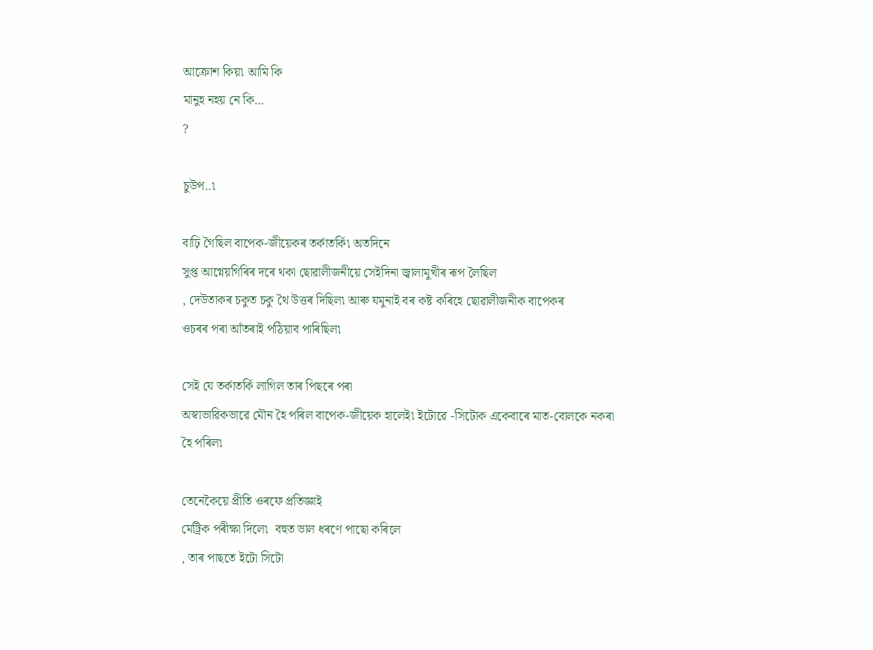আক্ৰোশ কিয়৷ আমি কি
মানুহ নহয় নে কি…
?

চুউপ..৷

বাঢ়ি গৈছিল বাপেক-জীয়েকৰ তৰ্কাতৰ্কি৷ অতদিনে
সুপ্ত আগ্নেয়গিৰিৰ দৰে থকা ছোৱালীজনীয়ে সেইদিনা জ্বালামুখীৰ ৰূপ লৈছিল
, দেউতাকৰ চকুত চকু থৈ উত্তৰ দিছিল৷ আৰু যমুনাই বৰ কষ্ট কৰিহে ছোৱালীজনীক বাপেকৰ
ওচৰৰ পৰা আঁতৰাই পঠিয়াব পাৰিছিল৷

সেই যে তৰ্কাতৰ্কি লাগিল তাৰ পিছৰে পৰা
অস্বাভাৱিকভাৱে মৌন হৈ পৰিল বাপেক-জীয়েক হালেই৷ ইটোৱে -সিটোক একেবাৰে মাত-বোলকে নকৰা
হৈ পৰিল৷

তেনেকৈয়ে প্ৰীতি ওৰফে প্ৰতিজ্ঞাই
মেট্ৰিক পৰীক্ষা দিলে৷  বহুত ভাল ধৰণে পাছো কৰিলে
, তাৰ পাছতে ইটো সিটো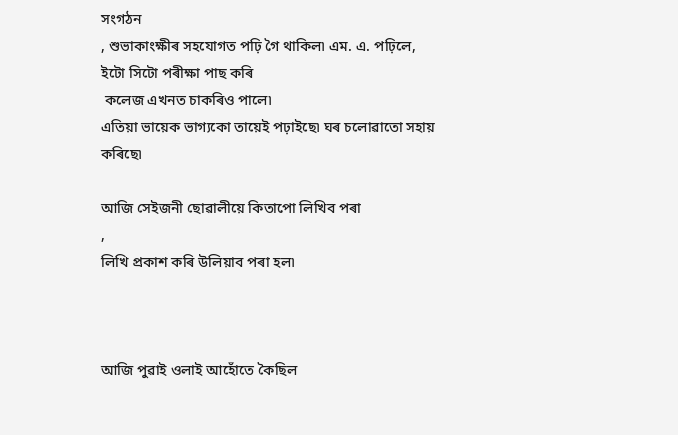সংগঠন
, শুভাকাংক্ষীৰ সহযোগত পঢ়ি গৈ থাকিল৷ এম. এ. পঢ়িলে,
ইটো সিটো পৰীক্ষা পাছ কৰি
 কলেজ এখনত চাকৰিও পালে৷
এতিয়া ভায়েক ভাগ্যকো তায়েই পঢ়াইছে৷ ঘৰ চলোৱাতো সহায় কৰিছে৷

আজি সেইজনী ছোৱালীয়ে কিতাপো লিখিব পৰা
,
লিখি প্ৰকাশ কৰি উলিয়াব পৰা হল৷



আজি পুৱাই ওলাই আহোঁতে কৈছিল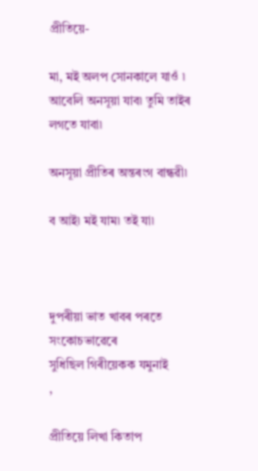প্ৰীতিয়ে-

মা, মই অলপ সোনকালে যাওঁ ৷ আবেলি অনসূয়া যাব৷ তুমি তাইৰ লগতে যাবা৷

অনসূয়া প্ৰীতিৰ অন্তৰংগ বান্ধৱী৷

ব আই৷ মই যাম৷ তই যা৷



দুপৰীয়া ভাত খাবৰ পৰতে সংকোচভাৱেৰে
সুধিছিল গিৰীয়েকক যমুনাই
,

প্ৰীতিয়ে লিখা কিতাপ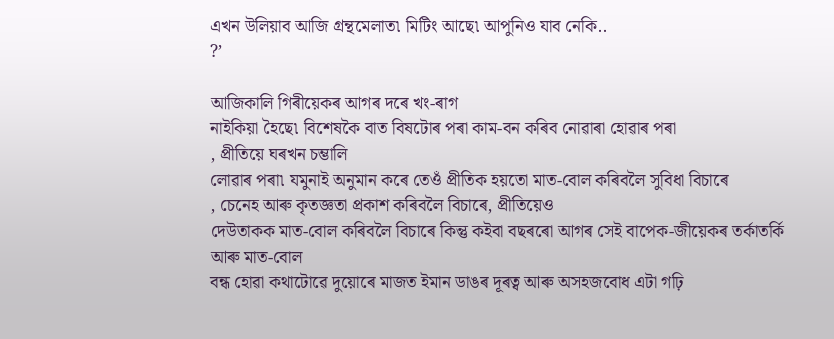এখন উলিয়াব আজি গ্ৰন্থমেলাত৷ মিটিং আছে৷ আপুনিও যাব নেকি..
?’

আজিকালি গিৰীয়েকৰ আগৰ দৰে খং-ৰাগ
নাইকিয়া হৈছে৷ বিশেষকৈ বাত বিষটোৰ পৰা কাম-বন কৰিব নোৱাৰা হোৱাৰ পৰা
, প্ৰীতিয়ে ঘৰখন চম্ভালি
লোৱাৰ পৰা৷ যমুনাই অনুমান কৰে তেওঁ প্ৰীতিক হয়তো মাত-বোল কৰিবলৈ সুবিধা বিচাৰে
, চেনেহ আৰু কৃতজ্ঞতা প্ৰকাশ কৰিবলৈ বিচাৰে, প্ৰীতিয়েও
দেউতাকক মাত-বোল কৰিবলৈ বিচাৰে কিন্তু কইবা বছৰৰো আগৰ সেই বাপেক-জীয়েকৰ তৰ্কাতৰ্কি আৰু মাত-বোল
বন্ধ হোৱা কথাটোৱে দুয়োৰে মাজত ইমান ডাঙৰ দূৰত্ব আৰু অসহজবোধ এটা গঢ়ি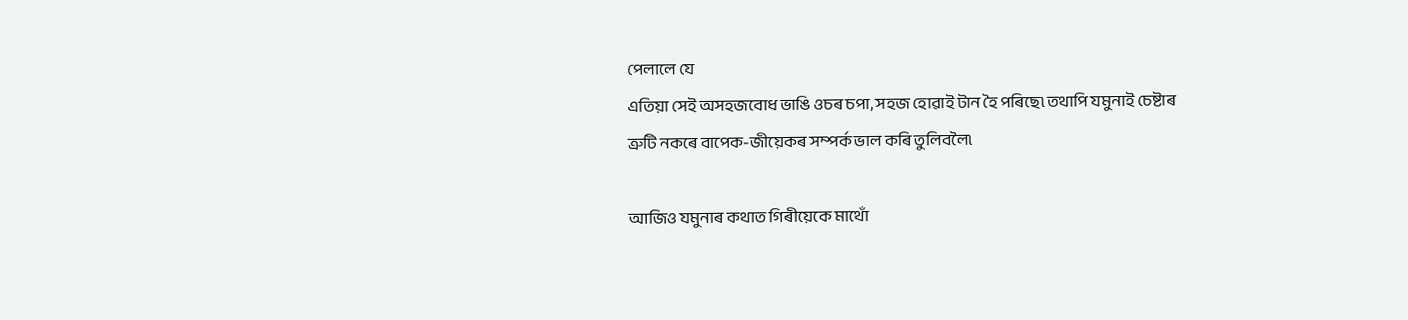পেলালে যে
এতিয়া সেই অসহজবোধ ভাঙি ওচৰ চপা, সহজ হোৱাই টান হৈ পৰিছে৷ তথাপি যমুনাই চেষ্টাৰ
ত্ৰুটি নকৰে বাপেক-জীয়েকৰ সম্পৰ্ক ভাল কৰি তুলিবলৈ৷

আজিও যমুনাৰ কথাত গিৰীয়েকে মাথোঁ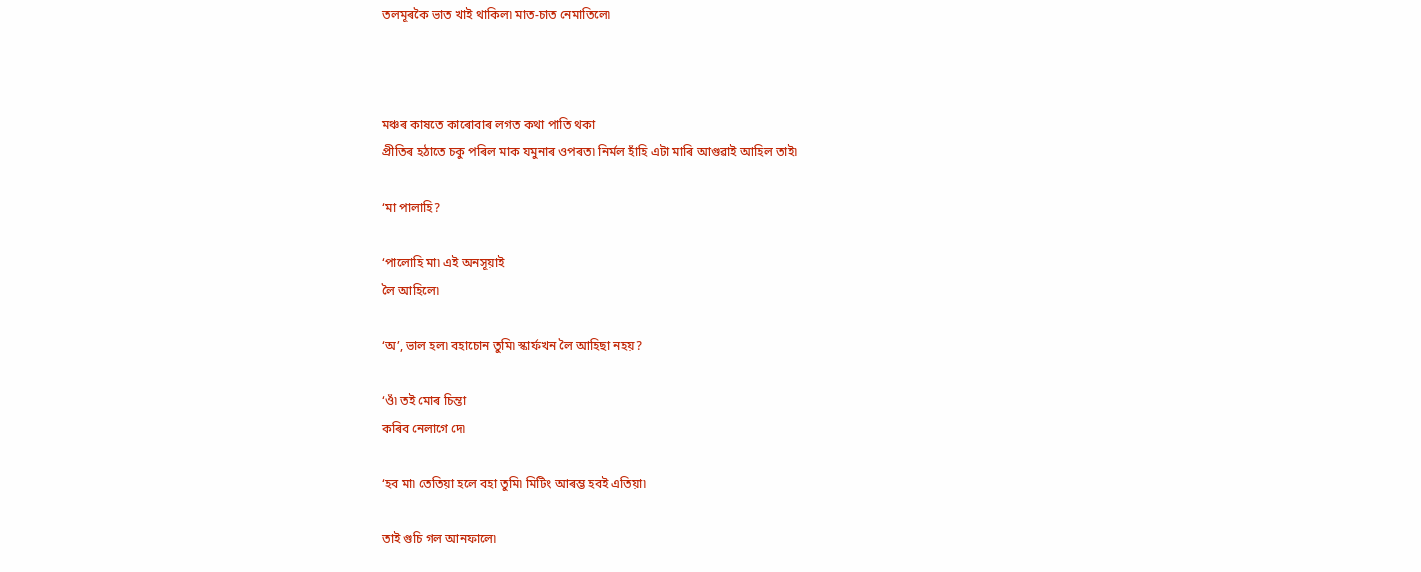তলমূৰকৈ ভাত খাই থাকিল৷ মাত-চাত নেমাতিলে৷



মঞ্চৰ কাষতে কাৰোবাৰ লগত কথা পাতি থকা
প্ৰীতিৰ হঠাতে চকু পৰিল মাক যমুনাৰ ওপৰত৷ নিৰ্মল হাঁহি এটা মাৰি আগুৱাই আহিল তাই৷

‘মা পালাহি?

‘পালোহি মা৷ এই অনসূয়াই
লৈ আহিলে৷

‘অ’, ভাল হল৷ বহাচোন তুমি৷ স্কাৰ্ফখন লৈ আহিছা নহয়?

‘ওঁ৷ তই মোৰ চিন্তা
কৰিব নেলাগে দে৷

‘হব মা৷ তেতিয়া হলে বহা তুমি৷ মিটিং আৰম্ভ হবই এতিয়া৷

তাই গুচি গল আনফালে৷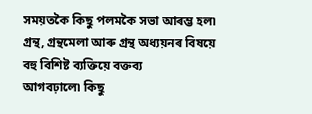সময়তকৈ কিছু পলমকৈ সভা আৰম্ভ হল৷ গ্ৰন্থ, গ্ৰন্থমেলা আৰু গ্ৰন্থ অধ্যয়নৰ বিষয়ে বহু বিশিষ্ট ব্যক্তিয়ে বক্তব্য
আগবঢ়ালে৷ কিছু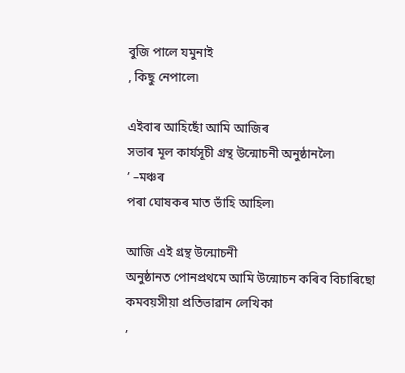বুজি পালে যমুনাই
, কিছু নেপালে৷

এইবাৰ আহিছোঁ আমি আজিৰ
সভাৰ মূল কাৰ্যসূচী গ্ৰন্থ উন্মোচনী অনুষ্ঠানলৈ৷
’ –মঞ্চৰ
পৰা ঘোষকৰ মাত ভাঁহি আহিল৷

আজি এই গ্ৰন্থ উন্মোচনী
অনুষ্ঠানত পোনপ্ৰথমে আমি উন্মোচন কৰিব বিচাৰিছো কমবয়সীয়া প্ৰতিভাৱান লেখিকা
,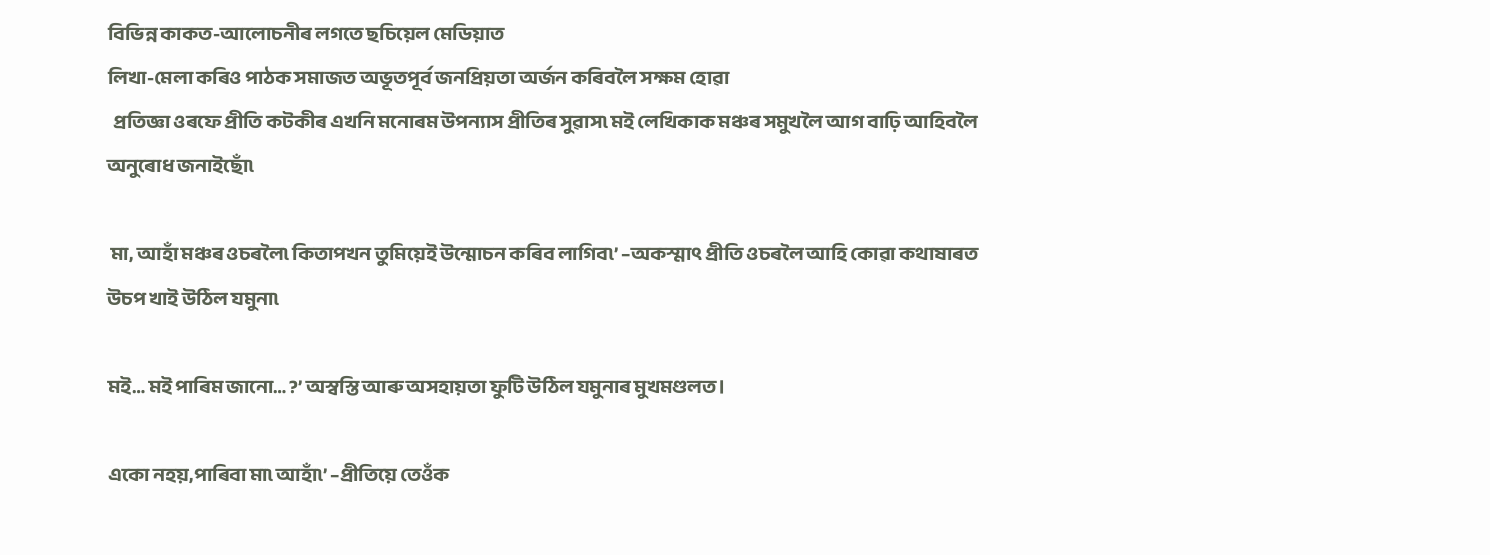বিভিন্ন কাকত-আলোচনীৰ লগতে ছচিয়েল মেডিয়াত
লিখা-মেলা কৰিও পাঠক সমাজত অভূতপূৰ্ব জনপ্ৰিয়তা অৰ্জন কৰিবলৈ সক্ষম হোৱা
  প্ৰতিজ্ঞা ওৰফে প্ৰীতি কটকীৰ এখনি মনোৰম উপন্যাস প্ৰীতিৰ সুৱাস৷ মই লেখিকাক মঞ্চৰ সমুখলৈ আগ বাঢ়ি আহিবলৈ অনুৰোধ জনাইছোঁ৷

 মা, আহাঁ মঞ্চৰ ওচৰলৈ৷ কিতাপখন তুমিয়েই উন্মোচন কৰিব লাগিব৷’ –অকস্মাৎ প্ৰীতি ওচৰলৈ আহি কোৱা কথাষাৰত উচপ খাই উঠিল যমুনা৷

মই… মই পাৰিম জানো… ?’ অস্বস্তি আৰু অসহায়তা ফুটি উঠিল যমুনাৰ মুখমণ্ডলত।

একো নহয়,পাৰিবা মা৷ আহাঁ৷’ –প্ৰীতিয়ে তেওঁক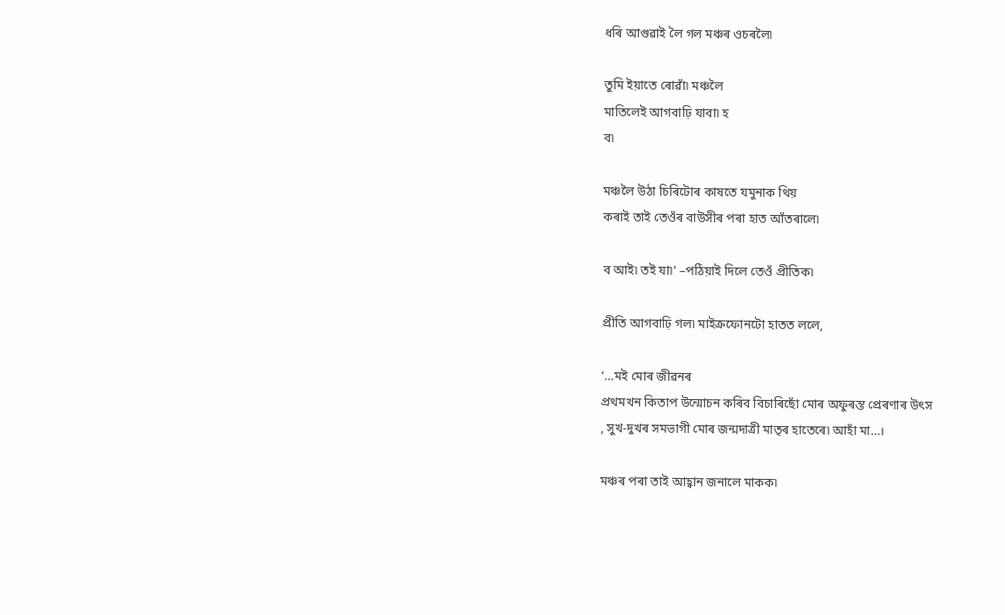ধৰি আগুৱাই লৈ গল মঞ্চৰ ওচৰলৈ৷

তুমি ইয়াতে ৰোৱাঁ৷ মঞ্চলৈ
মাতিলেই আগবাঢ়ি যাবা৷ হ
ব৷

মঞ্চলৈ উঠা চিৰিটোৰ কাষতে যমুনাক থিয়
কৰাই তাই তেওঁৰ বাউসীৰ পৰা হাত আঁতৰালে৷

ব আই৷ তই যা৷’ –পঠিয়াই দিলে তেওঁ প্ৰীতিক৷

প্ৰীতি আগবাঢ়ি গল৷ মাইক্ৰফোনটো হাতত ললে,

‘…মই মোৰ জীৱনৰ
প্ৰথমখন কিতাপ উন্মোচন কৰিব বিচাৰিছোঁ মোৰ অফুৰন্ত প্ৰেৰণাৰ উৎস
, সুখ-দুখৰ সমভাগী মোৰ জন্মদাত্ৰী মাতৃৰ হাতেৰে৷ আহাঁ মা…।

মঞ্চৰ পৰা তাই আহ্বান জনালে মাকক৷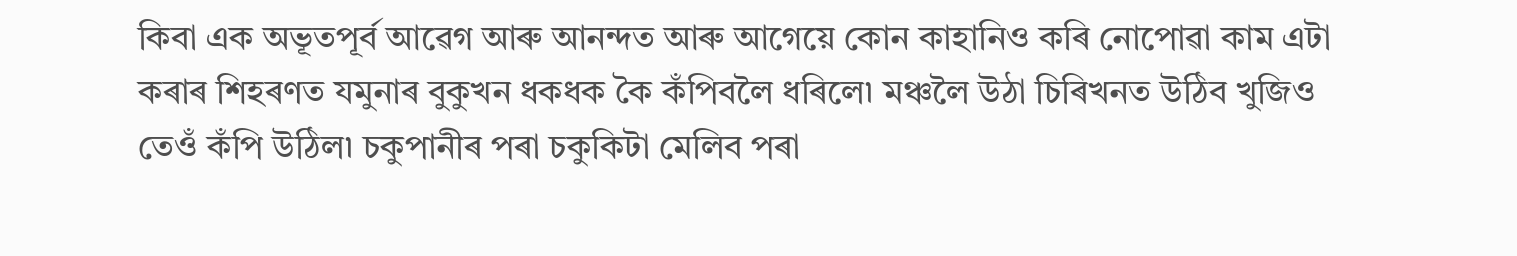কিবা এক অভূতপূৰ্ব আৱেগ আৰু আনন্দত আৰু আগেয়ে কোন কাহানিও কৰি নোপোৱা কাম এটা
কৰাৰ শিহৰণত যমুনাৰ বুকুখন ধকধক কৈ কঁপিবলৈ ধৰিলে৷ মঞ্চলৈ উঠা চিৰিখনত উঠিব খুজিও
তেওঁ কঁপি উঠিল৷ চকুপানীৰ পৰা চকুকিটা মেলিব পৰা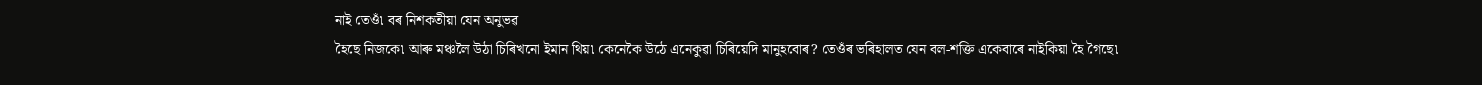নাই তেওঁ৷ বৰ নিশকতীয়া যেন অনুভৱ
হৈছে নিজকে৷ আৰু মঞ্চলৈ উঠা চিৰিখনো ইমান থিয়৷ কেনেকৈ উঠে এনেকুৱা চিৰিয়েদি মানুহবোৰ? তেওঁৰ ভৰিহালত যেন বল-শক্তি একেবাৰে নাইকিয়া হৈ গৈছে৷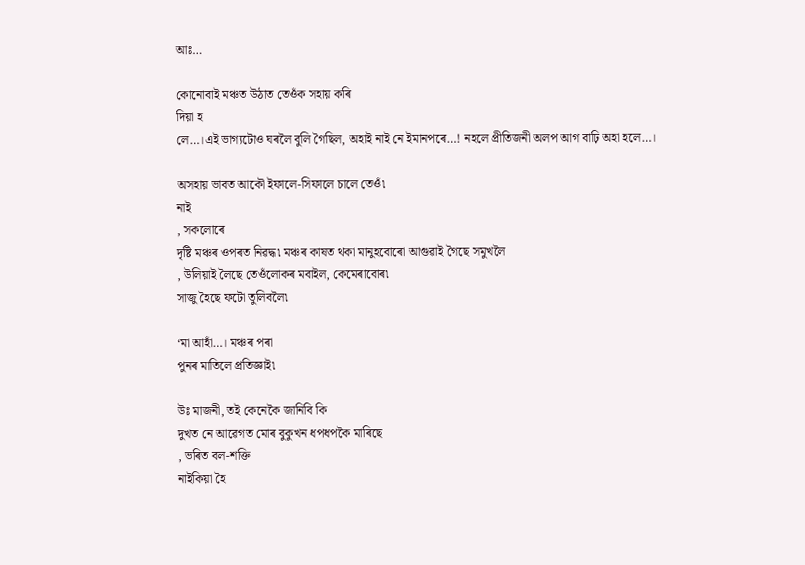আঃ…

কোনোবাই মঞ্চত উঠাত তেওঁক সহায় কৰি
দিয়া হ
লে…।এই ভাগ্যটোও ঘৰলৈ বুলি গৈছিল, অহাই নাই নে ইমানপৰে…! নহলে প্ৰীতিজনী অলপ আগ বাঢ়ি অহা হলে…।

অসহায় ভাবত আকৌ ইফালে-সিফালে চালে তেওঁ৷
নাই
, সকলোৰে
দৃষ্টি মঞ্চৰ ওপৰত নিৱদ্ধ৷ মঞ্চৰ কাষত থকা মানুহবোৰো আগুৱাই গৈছে সমুখলৈ
, উলিয়াই লৈছে তেওঁলোকৰ মবাইল, কেমেৰাবোৰ৷
সাজু হৈছে ফটো তুলিবলৈ৷

‘মা আহাঁ…। মঞ্চৰ পৰা
পুনৰ মাতিলে প্ৰতিজ্ঞাই৷

উঃ মাজনী, তই কেনেকৈ জানিবি কি
দুখত নে আৱেগত মোৰ বুকুখন ধপধপকৈ মাৰিছে
, ভৰিত বল-শক্তি
নাইকিয়া হৈ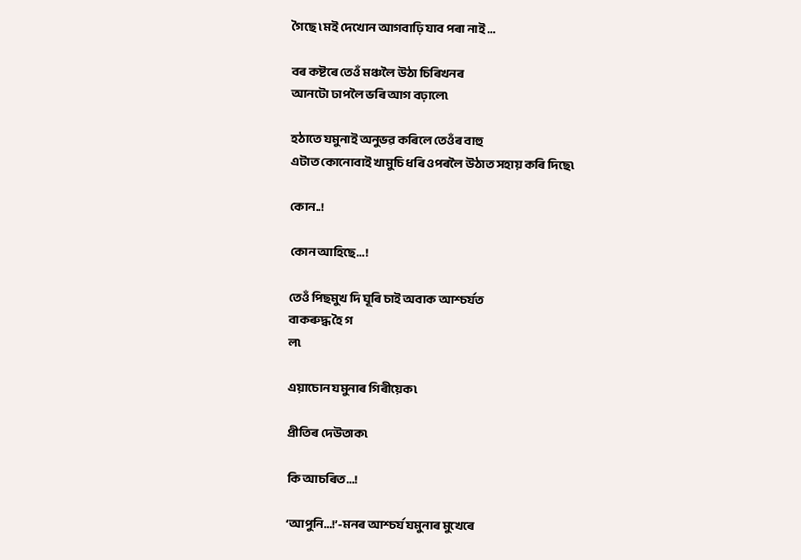গৈছে ৷ মই দেখোন আগবাঢ়ি যাব পৰা নাই …

বৰ কষ্টৰে তেওঁ মঞ্চলৈ উঠা চিৰিখনৰ
আনটো ঢাপলৈ ভৰি আগ বঢ়ালে৷

হঠাতে যমুনাই অনুভৱ কৰিলে তেওঁৰ বাহু
এটাত কোনোবাই খামুচি ধৰি ওপৰলৈ উঠাত সহায় কৰি দিছে৷

কোন..!

কোন আহিছে…!

তেওঁ পিছমুখ দি ঘূৰি চাই অবাক আশ্চৰ্যত
বাকৰুদ্ধ হৈ গ
ল৷

এয়াচোন যমুনাৰ গিৰীয়েক৷

প্ৰীতিৰ দেউতাক৷

কি আচৰিত…!

‘আপুনি…!’-মনৰ আশ্চৰ্য যমুনাৰ মুখেৰে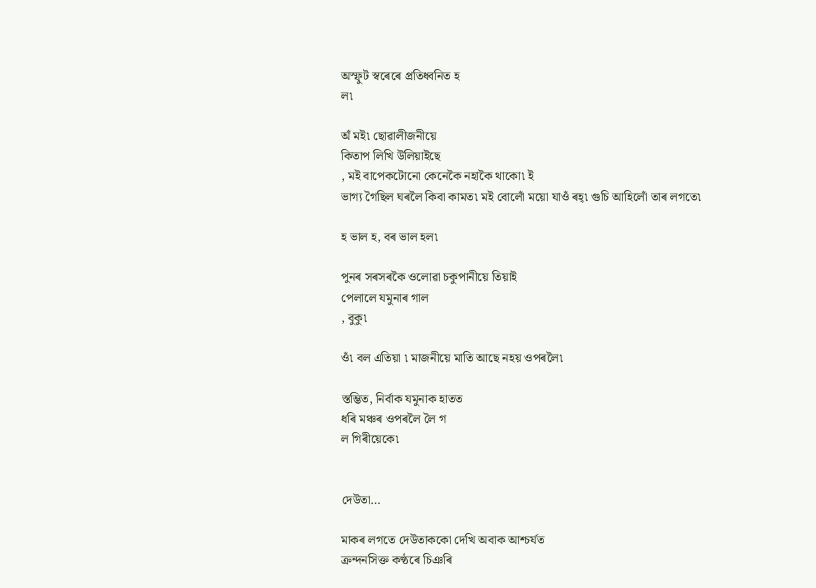অস্ফুট স্বৰেৰে প্ৰতিধ্বনিত হ
ল৷

অঁ মই৷ ছোৱালীজনীয়ে
কিতাপ লিখি উলিয়াইছে
, মই বাপেকটোনো কেনেকৈ নহাকৈ থাকো৷ ই
ভাগ্য গৈছিল ঘৰলৈ কিবা কামত৷ মই বোলোঁ ময়ো যাওঁ ৰহ্৷ গুচি আহিলোঁ তাৰ লগতে৷

হ ভাল হ, বৰ ভাল হল৷

পুনৰ সৰসৰকৈ ওলোৱা চকুপানীয়ে তিয়াই
পেলালে যমুনাৰ গাল
, বুকু৷

ওঁ৷ বল এতিয়া ৷ মাজনীয়ে মাতি আছে নহয় ওপৰলৈ৷

স্তম্ভিত, নিৰ্বাক যমুনাক হাতত
ধৰি মঞ্চৰ ওপৰলৈ লৈ গ
ল গিৰীয়েকে৷


দেউতা…

মাকৰ লগতে দেউতাককো দেখি অবাক আশ্চৰ্যত
ক্ৰন্দনসিক্ত কণ্ঠৰে চিঞৰি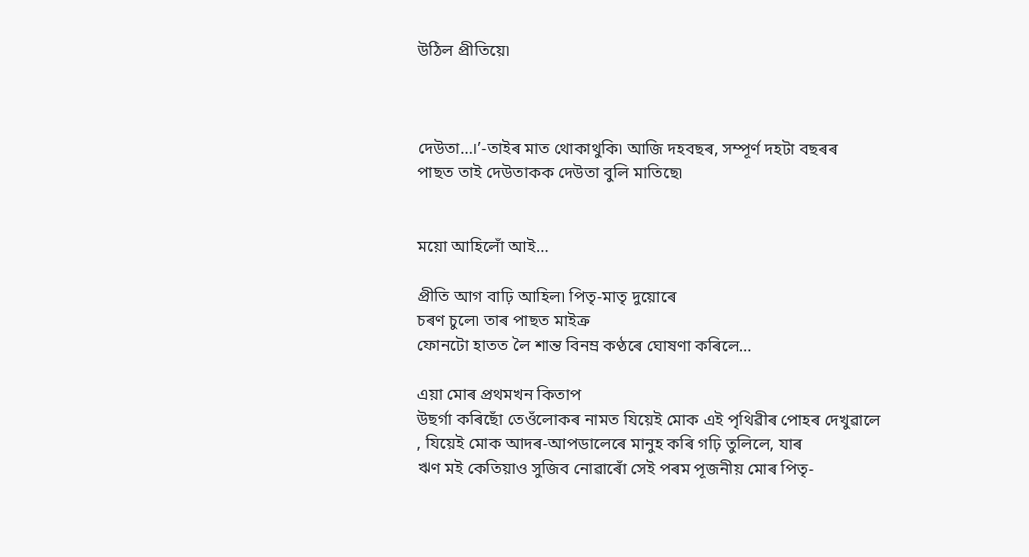উঠিল প্ৰীতিয়ে৷



দেউতা…।’-তাইৰ মাত থোকাথুকি৷ আজি দহবছৰ, সম্পূৰ্ণ দহটা বছৰৰ
পাছত তাই দেউতাকক দেউতা বুলি মাতিছে৷


ময়ো আহিলোঁ আই…

প্ৰীতি আগ বাঢ়ি আহিল৷ পিতৃ-মাতৃ দুয়োৰে
চৰণ চুলে৷ তাৰ পাছত মাইক্ৰ
ফোনটো হাতত লৈ শান্ত বিনম্ৰ কণ্ঠৰে ঘোষণা কৰিলে…

এয়া মোৰ প্ৰথমখন কিতাপ
উছৰ্গা কৰিছোঁ তেওঁলোকৰ নামত যিয়েই মোক এই পৃথিৱীৰ পোহৰ দেখুৱালে
, যিয়েই মোক আদৰ-আপডালেৰে মানুহ কৰি গঢ়ি তুলিলে, যাৰ
ঋণ মই কেতিয়াও সুজিব নোৱাৰোঁ সেই পৰম পূজনীয় মোৰ পিতৃ-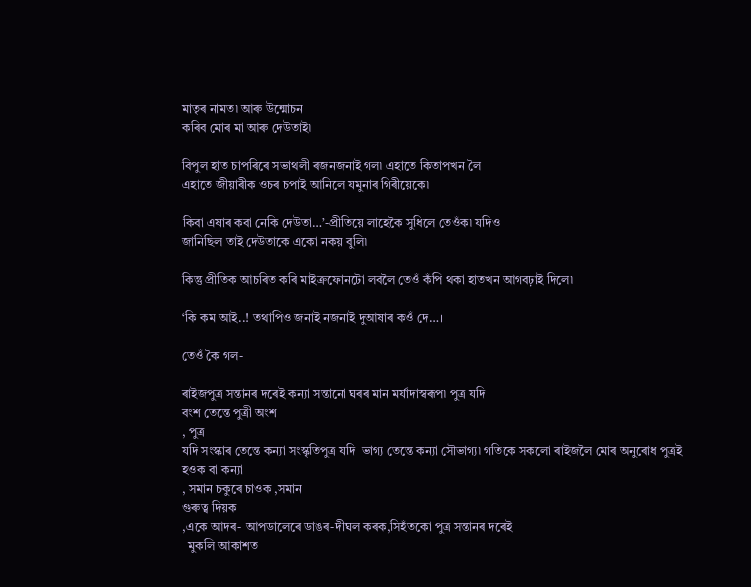মাতৃৰ নামত৷ আৰু উন্মোচন
কৰিব মোৰ মা আৰু দেউতাই৷

বিপুল হাত চাপৰিৰে সভাথলী ৰজনজনাই গল৷ এহাতে কিতাপখন লৈ
এহাতে জীয়াৰীক ওচৰ চপাই আনিলে যমুনাৰ গিৰীয়েকে৷

কিবা এষাৰ কবা নেকি দেউতা…’-প্ৰীতিয়ে লাহেকৈ সুধিলে তেওঁক৷ যদিও
জানিছিল তাই দেউতাকে একো নকয় বুলি৷

কিন্তু প্ৰীতিক আচৰিত কৰি মাইক্ৰফোনটো লবলৈ তেওঁ কঁপি থকা হাতখন আগবঢ়াই দিলে৷

‘কি কম আই..! তথাপিও জনাই নজনাই দুআষাৰ কওঁ দে…।

তেওঁ কৈ গল-

ৰাইজপুত্ৰ সন্তানৰ দৰেই কন্যা সন্তানো ঘৰৰ মান মৰ্যাদাস্বৰূপ৷ পুত্ৰ যদি
বংশ তেন্তে পুত্ৰী অংশ
, পুত্ৰ
যদি সংস্কাৰ তেন্তে কন্যা সংস্কৃতিপুত্ৰ যদি  ভাগ্য তেন্তে কন্যা সৌভাগ্য৷ গতিকে সকলো ৰাইজলৈ মোৰ অনুৰোধ পুত্ৰই
হওক বা কন্যা
, সমান চকুৰে চাওক ,সমান
গুৰুত্ব দিয়ক
,একে আদৰ- আপডালেৰে ডাঙৰ-দীঘল কৰক,সিহঁতকো পুত্ৰ সন্তানৰ দৰেই
  মুকলি আকাশত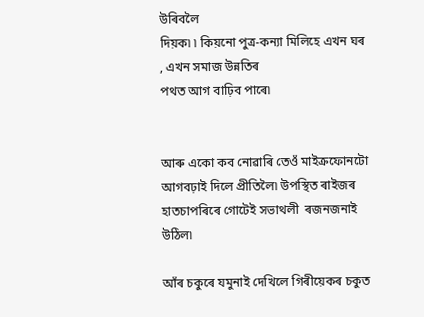উৰিবলৈ
দিয়ক৷ ৷ কিয়নো পুত্ৰ-কন্যা মিলিহে এখন ঘৰ
, এখন সমাজ উন্নতিৰ
পথত আগ বাঢ়িব পাৰে৷


আৰু একো কব নোৱাৰি তেওঁ মাইক্ৰফোনটো আগবঢ়াই দিলে প্ৰীতিলৈ৷ উপস্থিত ৰাইজৰ হাতচাপৰিৰে গোটেই সভাথলী  ৰজনজনাই উঠিল৷

আঁৰ চকুৰে যমুনাই দেখিলে গিৰীয়েকৰ চকুত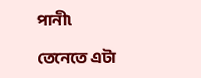পানী৷

তেনেতে এটা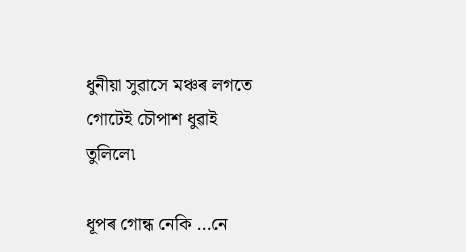ধুনীয়া সুৱাসে মঞ্চৰ লগতে
গোটেই চৌপাশ ধুৱাই তুলিলে৷

ধূপৰ গোন্ধ নেকি …নে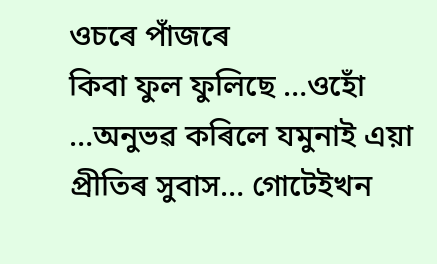ওচৰে পাঁজৰে
কিবা ফুল ফুলিছে …ওহোঁ …অনুভৱ কৰিলে যমুনাই এয়া প্ৰীতিৰ সুবাস… গোটেইখন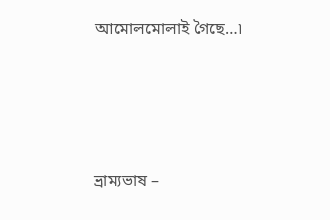আমোলমোলাই গৈছে…৷





ভ্ৰাম্যভাষ –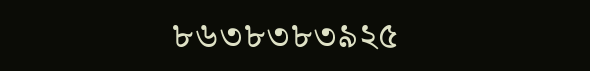৮৬৩৮৩৮৩৯২৫